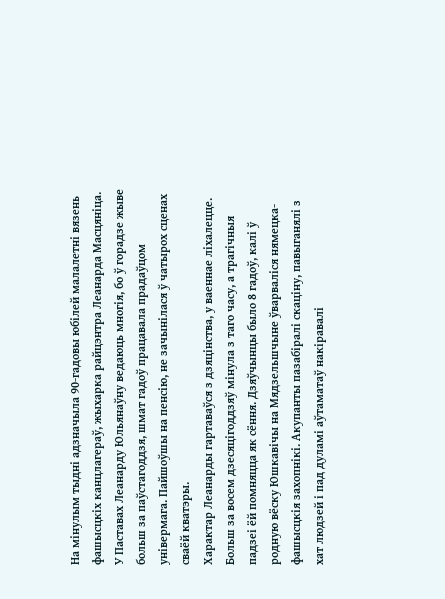На мінулым тыдні адзначыла 90-гадовы юбілей малалетні вязень фашысцкіх канцлагераў, жыхарка райцэнтра Леанарда Масцяніца.
У Паставах Леанарду Юльянаўну ведаюць многія, бо ў горадзе жыве больш за паўстагоддзя, шмат гадоў працавала прадаўцом універмага. Пайшоўшы на пенсію, не зачынілася ў чатырох сценах сваёй кватэры.
Характар Леанарды гартаваўся з дзяцінства, у ваеннае ліхалецце. Больш за восем дзесяцігоддзяў мінула з таго часу, а трагічныя падзеі ёй помняцца як сёння. Дзяўчынцы было 8 гадоў, калі ў родную вёску Юшкавічы на Мядзельшчыне ўварваліся нямецка-фашысцкія захопнікі. Акупанты пазабіралі скаціну, павыганялі з хат людзей і пад дуламі аўтаматаў накіравалі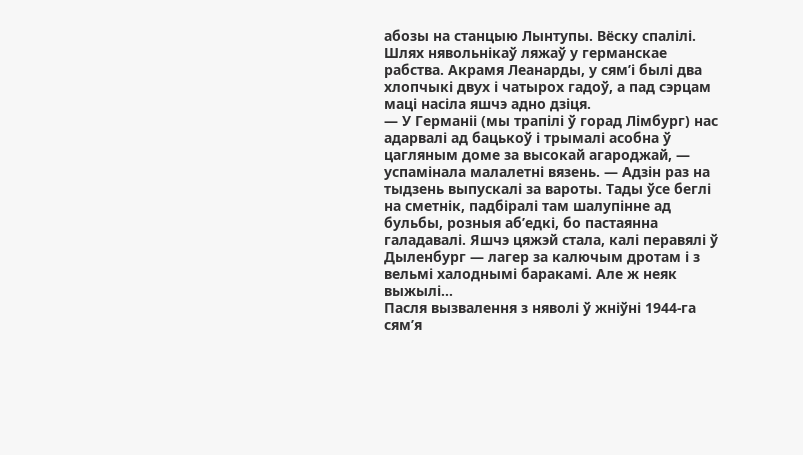абозы на станцыю Лынтупы. Вёску спалілі.
Шлях нявольнікаў ляжаў у германскае рабства. Акрамя Леанарды, у сям’і былі два хлопчыкі двух і чатырох гадоў, а пад сэрцам маці насіла яшчэ адно дзіця.
— У Германіі (мы трапілі ў горад Лімбург) нас адарвалі ад бацькоў і трымалі асобна ў цагляным доме за высокай агароджай, — успамінала малалетні вязень. — Адзін раз на тыдзень выпускалі за вароты. Тады ўсе беглі на сметнік, падбіралі там шалупінне ад бульбы, розныя аб’едкі, бо пастаянна галадавалі. Яшчэ цяжэй стала, калі перавялі ў Дыленбург — лагер за калючым дротам і з вельмі халоднымі баракамі. Але ж неяк выжылі…
Пасля вызвалення з няволі ў жніўні 1944-га сям’я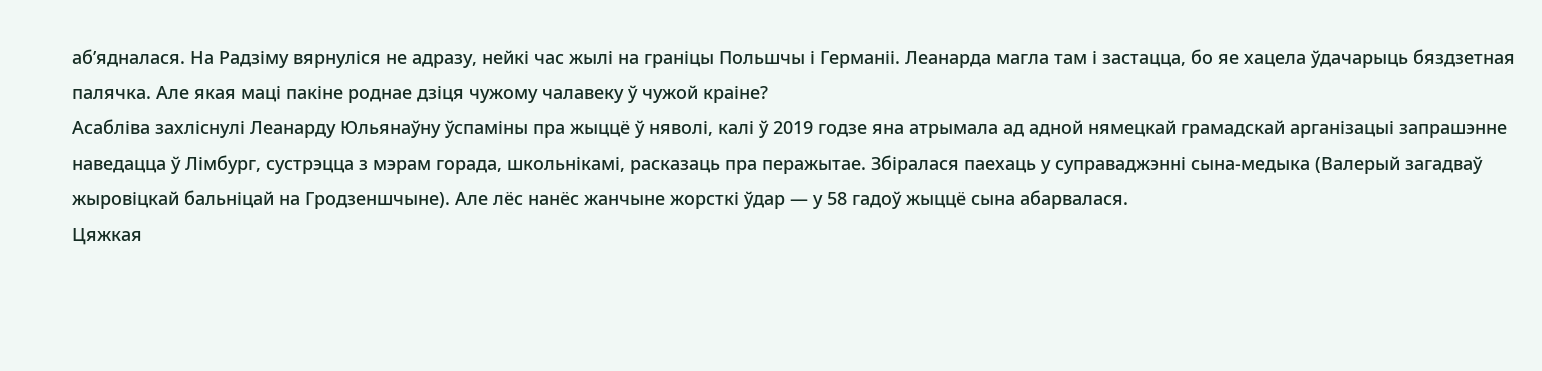аб’ядналася. На Радзіму вярнуліся не адразу, нейкі час жылі на граніцы Польшчы і Германіі. Леанарда магла там і застацца, бо яе хацела ўдачарыць бяздзетная палячка. Але якая маці пакіне роднае дзіця чужому чалавеку ў чужой краіне?
Асабліва захліснулі Леанарду Юльянаўну ўспаміны пра жыццё ў няволі, калі ў 2019 годзе яна атрымала ад адной нямецкай грамадскай арганізацыі запрашэнне наведацца ў Лімбург, сустрэцца з мэрам горада, школьнікамі, расказаць пра перажытае. Збіралася паехаць у суправаджэнні сына-медыка (Валерый загадваў жыровіцкай бальніцай на Гродзеншчыне). Але лёс нанёс жанчыне жорсткі ўдар — у 58 гадоў жыццё сына абарвалася.
Цяжкая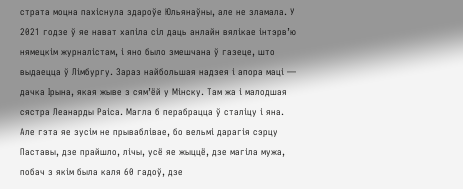страта моцна пахіснула здароўе Юльянаўны, але не зламала. У 2021 годзе ў яе нават хапіла сіл даць анлайн вялікае інтэрв’ю нямецкім журналістам, і яно было змешчана ў газеце, што выдаецца ў Лімбургу. Зараз найбольшая надзея і апора маці — дачка Ірына, якая жыве з сям’ёй у Мінску. Там жа і малодшая сястра Леанарды Раіса. Магла б перабрацца ў сталіцу і яна. Але гэта яе зусім не прываблівае, бо вельмі дарагія сэрцу Паставы, дзе прайшло, лічы, усё яе жыццё, дзе магіла мужа, побач з якім была каля 60 гадоў, дзе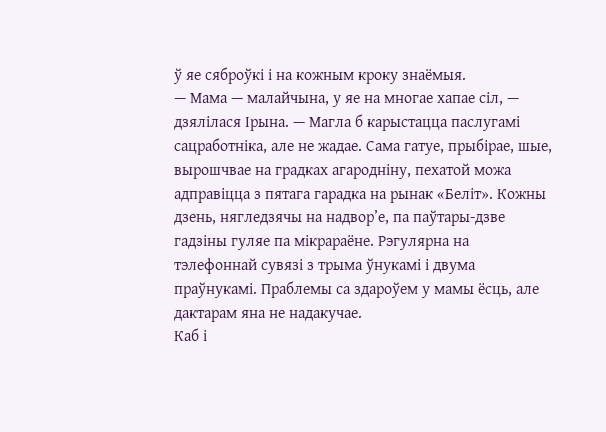ў яе сяброўкі і на кожным кроку знаёмыя.
— Мама — малайчына, у яе на многае хапае сіл, — дзялілася Ірына. — Магла б карыстацца паслугамі сацработніка, але не жадае. Сама гатуе, прыбірае, шые, вырошчвае на градках агародніну, пехатой можа адправіцца з пятага гарадка на рынак «Беліт». Кожны дзень, нягледзячы на надвор’е, па паўтары-дзве гадзіны гуляе па мікрараёне. Рэгулярна на тэлефоннай сувязі з трыма ўнукамі і двума праўнукамі. Праблемы са здароўем у мамы ёсць, але дактарам яна не надакучае.
Каб і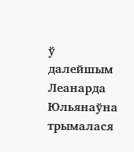ў далейшым Леанарда Юльянаўна трымалася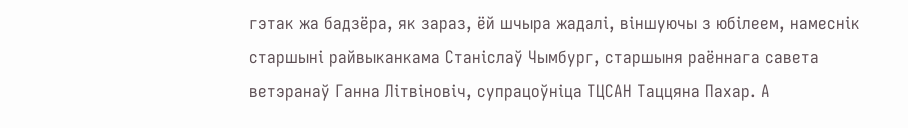гэтак жа бадзёра, як зараз, ёй шчыра жадалі, віншуючы з юбілеем, намеснік старшыні райвыканкама Станіслаў Чымбург, старшыня раённага савета ветэранаў Ганна Літвіновіч, супрацоўніца ТЦСАН Таццяна Пахар. А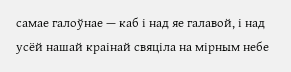самае галоўнае — каб і над яе галавой, і над усёй нашай краінай свяціла на мірным небе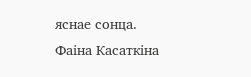яснае сонца.
Фаіна Касаткіна